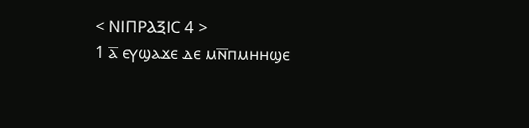< ⲚⲒⲠⲢⲀⲜⲒⲤ 4 >
1 ⲁ̅ ⲉⲩϣⲁϫⲉ ⲇⲉ ⲙⲛ̅ⲡⲙⲏⲏϣⲉ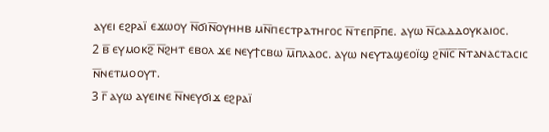ⲁⲩⲉⲓ ⲉϩⲣⲁⲓ̈ ⲉϫⲱⲟⲩ ⲛ̅ϭⲓⲛ̅ⲟⲩⲏⲏⲃ ⲙⲛ̅ⲡⲉⲥⲧⲣⲁⲧⲏⲅⲟⲥ ⲛ̅ⲧⲉⲡⲣ̅ⲡⲉ. ⲁⲩⲱ ⲛ̅ⲥⲁⲇⲇⲟⲩⲕⲁⲓⲟⲥ.
2 ⲃ̅ ⲉⲩⲙⲟⲕϩ̅ ⲛ̅ϩⲏⲧ ⲉⲃⲟⲗ ϫⲉ ⲛⲉⲩϯⲥⲃⲱ ⲙ̅ⲡⲗⲁⲟⲥ. ⲁⲩⲱ ⲛⲉⲩⲧⲁϣⲉⲟⲓ̈ϣ ϩⲛ̅ⲓ̅ⲥ̅ ⲛ̅ⲧⲁⲛⲁⲥⲧⲁⲥⲓⲥ ⲛ̅ⲛⲉⲧⲙⲟⲟⲩⲧ.
3 ⲅ̅ ⲁⲩⲱ ⲁⲩⲉⲓⲛⲉ ⲛ̅ⲛⲉⲩϭⲓϫ ⲉϩⲣⲁⲓ̈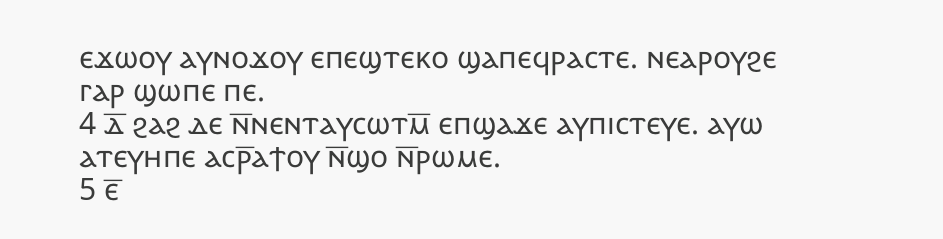ⲉϫⲱⲟⲩ ⲁⲩⲛⲟϫⲟⲩ ⲉⲡⲉϣⲧⲉⲕⲟ ϣⲁⲡⲉϥⲣⲁⲥⲧⲉ. ⲛⲉⲁⲣⲟⲩϩⲉ ⲅⲁⲣ ϣⲱⲡⲉ ⲡⲉ.
4 ⲇ̅ ϩⲁϩ ⲇⲉ ⲛ̅ⲛⲉⲛⲧⲁⲩⲥⲱⲧⲙ̅ ⲉⲡϣⲁϫⲉ ⲁⲩⲡⲓⲥⲧⲉⲩⲉ. ⲁⲩⲱ ⲁⲧⲉⲩⲏⲡⲉ ⲁⲥⲣ̅ⲁϯⲟⲩ ⲛ̅ϣⲟ ⲛ̅ⲣⲱⲙⲉ.
5 ⲉ̅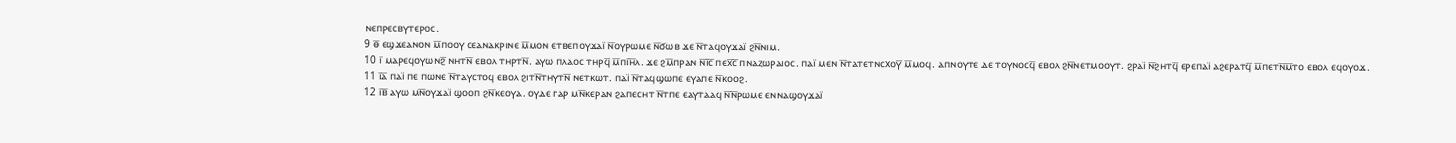ⲛⲉⲡⲣⲉⲥⲃⲩⲧⲉⲣⲟⲥ.
9 ⲑ̅ ⲉϣϫⲉⲁⲛⲟⲛ ⲙ̅ⲡⲟⲟⲩ ⲥⲉⲁⲛⲁⲕⲣⲓⲛⲉ ⲙ̅ⲙⲟⲛ ⲉⲧⲃⲉⲡⲟⲩϫⲁⲓ̈ ⲛ̅ⲟⲩⲣⲱⲙⲉ ⲛ̅ϭⲱⲃ ϫⲉ ⲛ̅ⲧⲁϥⲟⲩϫⲁⲓ̈ ϩⲛ̅ⲛⲓⲙ.
10 ⲓ̅ ⲙⲁⲣⲉϥⲟⲩⲱⲛϩ̅ ⲛⲏⲧⲛ̅ ⲉⲃⲟⲗ ⲧⲏⲣⲧⲛ̅. ⲁⲩⲱ ⲡⲗⲁⲟⲥ ⲧⲏⲣϥ̅ ⲙ̅ⲡⲓ̅ⲏ̅ⲗ. ϫⲉ ϩⲙ̅ⲡⲣⲁⲛ ⲛ̅ⲓ̅ⲥ̅ ⲡⲉⲭ̅ⲥ̅ ⲡⲛⲁⲍⲱⲣⲁⲓⲟⲥ. ⲡⲁⲓ̈ ⲙⲉⲛ ⲛ̅ⲧⲁⲧⲉⲧⲛⲥxⲟⲩ̅ ⲙ̅ⲙⲟϥ. ⲁⲡⲛⲟⲩⲧⲉ ⲇⲉ ⲧⲟⲩⲛⲟⲥϥ̅ ⲉⲃⲟⲗ ϩⲛ̅ⲛⲉⲧⲙⲟⲟⲩⲧ. ϩⲣⲁⲓ̈ ⲛ̅ϩⲏⲧϥ̅ ⲉⲣⲉⲡⲁⲓ̈ ⲁϩⲉⲣⲁⲧϥ̅ ⲙ̅ⲡⲉⲧⲛ̅ⲙ̅ⲧⲟ ⲉⲃⲟⲗ ⲉϥⲟⲩⲟϫ.
11 ⲓ̅ⲁ̅ ⲡⲁⲓ̈ ⲡⲉ ⲡⲱⲛⲉ ⲛ̅ⲧⲁⲩⲥⲧⲟϥ ⲉⲃⲟⲗ ϩⲓⲧⲛ̅ⲧⲏⲩⲧⲛ̅ ⲛⲉⲧⲕⲱⲧ. ⲡⲁⲓ̈ ⲛ̅ⲧⲁϥϣⲱⲡⲉ ⲉⲩⲁⲡⲉ ⲛ̅ⲕⲟⲟϩ.
12 ⲓ̅ⲃ̅ ⲁⲩⲱ ⲙⲛ̅ⲟⲩϫⲁⲓ̈ ϣⲟⲟⲡ ϩⲛ̅ⲕⲉⲟⲩⲁ. ⲟⲩⲇⲉ ⲅⲁⲣ ⲙⲛ̅ⲕⲉⲣⲁⲛ ϩⲁⲡⲉⲥⲏⲧ ⲛ̅ⲧⲡⲉ ⲉⲁⲩⲧⲁⲁϥ ⲛ̅ⲛ̅ⲣⲱⲙⲉ ⲉⲛⲛⲁϣⲟⲩϫⲁⲓ̈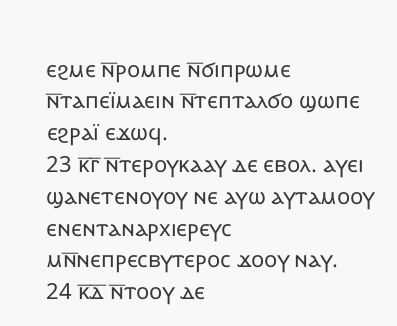ⲉϩⲙⲉ ⲛ̅ⲣⲟⲙⲡⲉ ⲛ̅ϭⲓⲡⲣⲱⲙⲉ ⲛ̅ⲧⲁⲡⲉⲓ̈ⲙⲁⲉⲓⲛ ⲛ̅ⲧⲉⲡⲧⲁⲗϭⲟ ϣⲱⲡⲉ ⲉϩⲣⲁⲓ̈ ⲉϫⲱϥ.
23 ⲕ̅ⲅ̅ ⲛ̅ⲧⲉⲣⲟⲩⲕⲁⲁⲩ ⲇⲉ ⲉⲃⲟⲗ. ⲁⲩⲉⲓ ϣⲁⲛⲉⲧⲉⲛⲟⲩⲟⲩ ⲛⲉ ⲁⲩⲱ ⲁⲩⲧⲁⲙⲟⲟⲩ ⲉⲛⲉⲛⲧⲁⲛⲁⲣⲭⲓⲉⲣⲉⲩⲥ ⲙⲛ̅ⲛⲉⲡⲣⲉⲥⲃⲩⲧⲉⲣⲟⲥ ϫⲟⲟⲩ ⲛⲁⲩ.
24 ⲕ̅ⲇ̅ ⲛ̅ⲧⲟⲟⲩ ⲇⲉ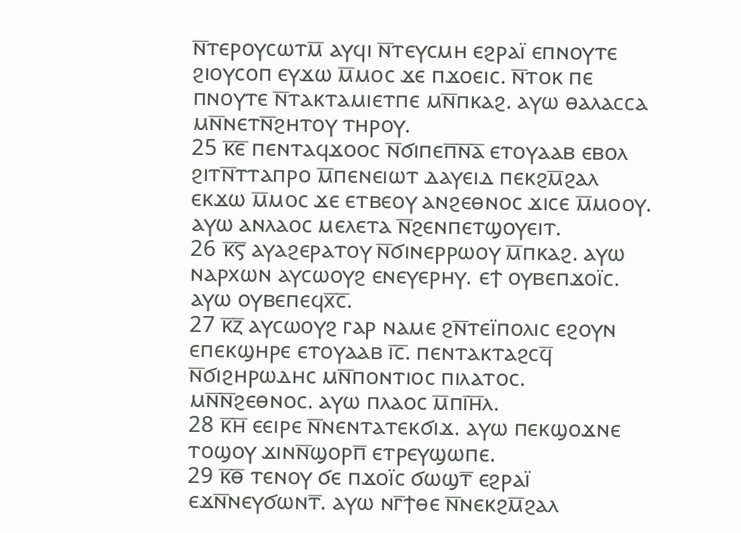ⲛ̅ⲧⲉⲣⲟⲩⲥⲱⲧⲙ̅ ⲁⲩϥⲓ ⲛ̅ⲧⲉⲩⲥⲙⲏ ⲉϩⲣⲁⲓ̈ ⲉⲡⲛⲟⲩⲧⲉ ϩⲓⲟⲩⲥⲟⲡ ⲉⲩϫⲱ ⲙ̅ⲙⲟⲥ ϫⲉ ⲡϫⲟⲉⲓⲥ. ⲛ̅ⲧⲟⲕ ⲡⲉ ⲡⲛⲟⲩⲧⲉ ⲛ̅ⲧⲁⲕⲧⲁⲙⲓⲉⲧⲡⲉ ⲙⲛ̅ⲡⲕⲁϩ. ⲁⲩⲱ ⲑⲁⲗⲁⲥⲥⲁ ⲙⲛ̅ⲛⲉⲧⲛ̅ϩⲏⲧⲟⲩ ⲧⲏⲣⲟⲩ.
25 ⲕ̅ⲉ̅ ⲡⲉⲛⲧⲁϥϫⲟⲟⲥ ⲛ̅ϭⲓⲡⲉⲡ̅ⲛ̅ⲁ̅ ⲉⲧⲟⲩⲁⲁⲃ ⲉⲃⲟⲗ ϩⲓⲧⲛ̅ⲧⲧⲁⲡⲣⲟ ⲙ̅ⲡⲉⲛⲉⲓⲱⲧ ⲇⲁⲩⲉⲓⲇ ⲡⲉⲕϩⲙ̅ϩⲁⲗ ⲉⲕϫⲱ ⲙ̅ⲙⲟⲥ ϫⲉ ⲉⲧⲃⲉⲟⲩ ⲁⲛϩⲉⲑⲛⲟⲥ ϫⲓⲥⲉ ⲙ̅ⲙⲟⲟⲩ. ⲁⲩⲱ ⲁⲛⲗⲁⲟⲥ ⲙⲉⲗⲉⲧⲁ ⲛ̅ϩⲉⲛⲡⲉⲧϣⲟⲩⲉⲓⲧ.
26 ⲕ̅ⲋ̅ ⲁⲩⲁϩⲉⲣⲁⲧⲟⲩ ⲛ̅ϭⲓⲛⲉⲣⲣⲱⲟⲩ ⲙ̅ⲡⲕⲁϩ. ⲁⲩⲱ ⲛⲁⲣⲭⲱⲛ ⲁⲩⲥⲱⲟⲩϩ ⲉⲛⲉⲩⲉⲣⲏⲩ. ⲉϯ ⲟⲩⲃⲉⲡϫⲟⲓ̈ⲥ. ⲁⲩⲱ ⲟⲩⲃⲉⲡⲉϥⲭ̅ⲥ̅.
27 ⲕ̅ⲍ̅ ⲁⲩⲥⲱⲟⲩϩ ⲅⲁⲣ ⲛⲁⲙⲉ ϩⲛ̅ⲧⲉⲓ̈ⲡⲟⲗⲓⲥ ⲉϩⲟⲩⲛ ⲉⲡⲉⲕϣⲏⲣⲉ ⲉⲧⲟⲩⲁⲁⲃ ⲓ̅ⲥ̅. ⲡⲉⲛⲧⲁⲕⲧⲁϩⲥϥ̅ ⲛ̅ϭⲓϩⲏⲣⲱⲇⲏⲥ ⲙⲛ̅ⲡⲟⲛⲧⲓⲟⲥ ⲡⲓⲗⲁⲧⲟⲥ. ⲙⲛ̅ⲛ̅ϩⲉⲑⲛⲟⲥ. ⲁⲩⲱ ⲡⲗⲁⲟⲥ ⲙ̅ⲡⲓ̅ⲏ̅ⲗ.
28 ⲕ̅ⲏ̅ ⲉⲉⲓⲣⲉ ⲛ̅ⲛⲉⲛⲧⲁⲧⲉⲕϭⲓϫ. ⲁⲩⲱ ⲡⲉⲕϣⲟϫⲛⲉ ⲧⲟϣⲟⲩ ϫⲓⲛⲛ̅ϣⲟⲣⲡ̅ ⲉⲧⲣⲉⲩϣⲱⲡⲉ.
29 ⲕ̅ⲑ̅ ⲧⲉⲛⲟⲩ ϭⲉ ⲡϫⲟⲓ̈ⲥ ϭⲱϣⲧ̅ ⲉϩⲣⲁⲓ̈ ⲉϫⲛ̅ⲛⲉⲩϭⲱⲛⲧ̅. ⲁⲩⲱ ⲛⲅ̅ϯⲑⲉ ⲛ̅ⲛⲉⲕϩⲙ̅ϩⲁⲗ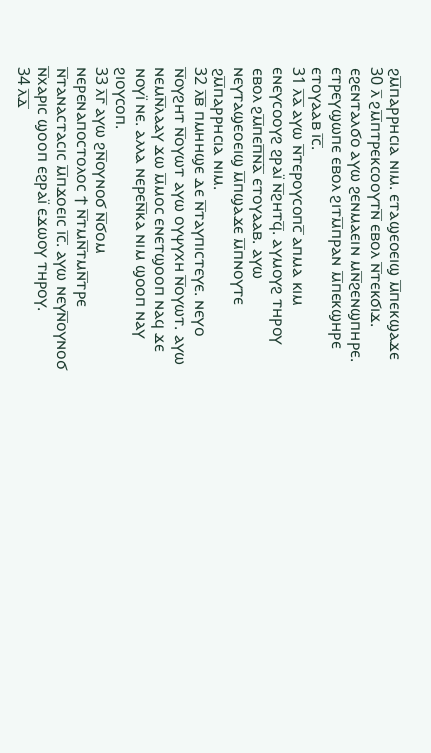ϩⲙ̅ⲡⲁⲣⲣⲏⲥⲓⲁ ⲛⲓⲙ. ⲉⲧⲁϣⲉⲟⲉⲓϣ ⲙ̅ⲡⲉⲕϣⲁϫⲉ
30 ⲗ̅ ϩⲙ̅ⲡⲧⲣⲉⲕⲥⲟⲟⲩⲧⲛ̅ ⲉⲃⲟⲗ ⲛ̅ⲧⲉⲕϭⲓϫ. ⲉϩⲉⲛⲧⲁⲗϭⲟ ⲁⲩⲱ ϩⲉⲛⲙⲁⲉⲓⲛ ⲙⲛ̅ϩⲉⲛϣⲡⲏⲣⲉ. ⲉⲧⲣⲉⲩϣⲱⲡⲉ ⲉⲃⲟⲗ ϩⲓⲧⲙ̅ⲡⲣⲁⲛ ⲙ̅ⲡⲉⲕϣⲏⲣⲉ ⲉⲧⲟⲩⲁⲁⲃ ⲓ̅ⲥ̅.
31 ⲗ̅ⲁ̅ ⲁⲩⲱ ⲛ̅ⲧⲉⲣⲟⲩⲥⲟⲡⲥ̅ ⲁⲡⲙⲁ ⲕⲓⲙ ⲉⲛⲉⲩⲥⲟⲟⲩϩ ϩⲣⲁⲓ̈ ⲛ̅ϩⲏⲧϥ̅. ⲁⲩⲙⲟⲩϩ ⲧⲏⲣⲟⲩ ⲉⲃⲟⲗ ϩⲙ̅ⲡⲉⲡ̅ⲛ̅ⲁ̅ ⲉⲧⲟⲩⲁⲁⲃ. ⲁⲩⲱ ⲛⲉⲩⲧⲁϣⲉⲟⲉⲓϣ ⲙ̅ⲡϣⲁϫⲉ ⲙ̅ⲡⲛⲟⲩⲧⲉ ϩⲙ̅ⲡⲁⲣⲣⲏⲥⲓⲁ ⲛⲓⲙ.
32 ⲗ̅ⲃ̅ ⲡⲙⲏⲏϣⲉ ⲇⲉ ⲛ̅ⲧⲁⲩⲡⲓⲥⲧⲉⲩⲉ. ⲛⲉⲩⲟ ⲛ̅ⲟⲩϩⲏⲧ ⲛ̅ⲟⲩⲱⲧ ⲁⲩⲱ ⲟⲩⲯⲩⲭⲏ ⲛ̅ⲟⲩⲱⲧ. ⲁⲩⲱ ⲛⲉⲙⲛ̅ⲗⲁⲁⲩ ϫⲱ ⲙ̅ⲙⲟⲥ ⲉⲛⲉⲧϣⲟⲟⲡ ⲛⲁϥ ϫⲉ ⲛⲟⲩⲓ̈ ⲛⲉ. ⲁⲗⲗⲁ ⲛⲉⲣⲉⲛ̅ⲕⲁ ⲛⲓⲙ ϣⲟⲟⲡ ⲛⲁⲩ ϩⲓⲟⲩⲥⲟⲡ.
33 ⲗ̅ⲅ̅ ⲁⲩⲱ ϩⲛ̅ⲟⲩⲛⲟϭ ⲛ̅ϭⲟⲙ ⲛⲉⲣⲉⲛⲁⲡⲟⲥⲧⲟⲗⲟⲥ ϯ ⲛ̅ⲧⲙⲛ̅ⲧⲙⲛ̅ⲧⲣⲉ ⲛ̅ⲧⲁⲛⲁⲥⲧⲁⲥⲓⲥ ⲙ̅ⲡϫⲟⲉⲓⲥ ⲓ̅ⲥ̅. ⲁⲩⲱ ⲛⲉⲩⲛ̅ⲟⲩⲛⲟϭ ⲛ̅ⲭⲁⲣⲓⲥ ϣⲟⲟⲡ ⲉϩⲣⲁⲓ̈ ⲉϫⲱⲟⲩ ⲧⲏⲣⲟⲩ.
34 ⲗ̅ⲇ̅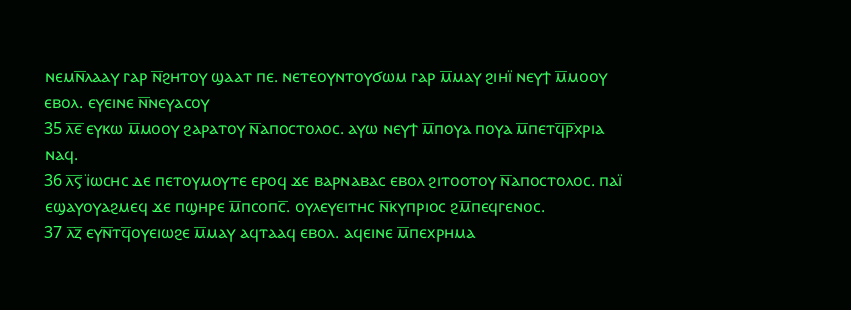ⲛⲉⲙⲛ̅ⲗⲁⲁⲩ ⲅⲁⲣ ⲛ̅ϩⲏⲧⲟⲩ ϣⲁⲁⲧ ⲡⲉ. ⲛⲉⲧⲉⲟⲩⲛⲧⲟⲩϭⲱⲙ ⲅⲁⲣ ⲙ̅ⲙⲁⲩ ϩⲓⲏⲓ̈ ⲛⲉⲩϯ ⲙ̅ⲙⲟⲟⲩ ⲉⲃⲟⲗ. ⲉⲩⲉⲓⲛⲉ ⲛ̅ⲛⲉⲩⲁⲥⲟⲩ
35 ⲗ̅ⲉ̅ ⲉⲩⲕⲱ ⲙ̅ⲙⲟⲟⲩ ϩⲁⲣⲁⲧⲟⲩ ⲛ̅ⲁⲡⲟⲥⲧⲟⲗⲟⲥ. ⲁⲩⲱ ⲛⲉⲩϯ ⲙ̅ⲡⲟⲩⲁ ⲡⲟⲩⲁ ⲙ̅ⲡⲉⲧϥ̅ⲣ̅ⲭⲣⲓⲁ ⲛⲁϥ.
36 ⲗ̅ⲋ̅ ⲓ̈ⲱⲥⲏⲥ ⲇⲉ ⲡⲉⲧⲟⲩⲙⲟⲩⲧⲉ ⲉⲣⲟϥ ϫⲉ ⲃⲁⲣⲛⲁⲃⲁⲥ ⲉⲃⲟⲗ ϩⲓⲧⲟⲟⲧⲟⲩ ⲛ̅ⲁⲡⲟⲥⲧⲟⲗⲟⲥ. ⲡⲁⲓ̈ ⲉϣⲁⲩⲟⲩⲁϩⲙⲉϥ ϫⲉ ⲡϣⲏⲣⲉ ⲙ̅ⲡⲥⲟⲡⲥ̅. ⲟⲩⲗⲉⲩⲉⲓⲧⲏⲥ ⲛ̅ⲕⲩⲡⲣⲓⲟⲥ ϩⲙ̅ⲡⲉϥⲅⲉⲛⲟⲥ.
37 ⲗ̅ⲍ̅ ⲉⲩⲛ̅ⲧϥ̅ⲟⲩⲉⲓⲱϩⲉ ⲙ̅ⲙⲁⲩ ⲁϥⲧⲁⲁϥ ⲉⲃⲟⲗ. ⲁϥⲉⲓⲛⲉ ⲙ̅ⲡⲉⲭⲣⲏⲙⲁ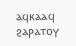ⲁϥⲕⲁⲁϥ ϩⲁⲣⲁⲧⲟⲩ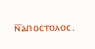ⲛ̅ⲁⲡⲟⲥⲧⲟⲗⲟⲥ.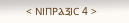< ⲚⲒⲠⲢⲀⲜⲒⲤ 4 >